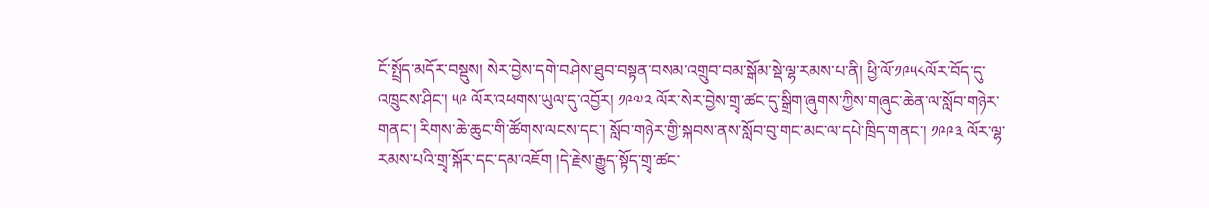ངོ་སྤྲོད་མདོར་བསྡུས། སེར་བྱེས་དགེ་བཤེས་ཐུབ་བསྟན་བསམ་འགྲུབ་བམ་སྒོམ་སྡེ་ལྷ་རམས་པ་ནི། ཕྱི་ལོ་༡༩༥༨ལོར་བོད་དུ་འཁྲུངས་ཤིང་། ༥༩ ལོར་འཕགས་ཡུལ་དུ་འབྱོར། ༡༩༧༢ ལོར་སེར་བྱེས་གྲྭ་ཚང་དུ་སྒྲིག་ཞུགས་ཀྱིས་གཞུང་ཆེན་ལ་སློབ་གཉེར་གནང་། རིགས་ཆེ་ཆུང་གི་ཚོགས་ལངས་དང་། སློབ་གཉེར་གྱི་སྐབས་ནས་སློབ་བུ་གང་མང་ལ་དཔེ་ཁྲིད་གནང་། ༡༩༩༣ ལོར་ལྷ་རམས་པའི་གྲྭ་སྐོར་དང་དམ་འཇོག །དེ་རྗེས་རྒྱུད་སྟོད་གྲྭ་ཚང་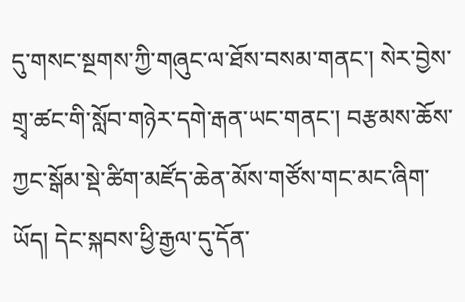དུ་གསང་སྔགས་ཀྱི་གཞུང་ལ་ཐོས་བསམ་གནང་། སེར་བྱེས་གྲྭ་ཚང་གི་སློབ་གཉེར་དགེ་རྒན་ཡང་གནང་། བརྩམས་ཆོས་ཀྱང་སྒོམ་སྡེ་ཚིག་མཛོད་ཆེན་མོས་གཙོས་གང་མང་ཞིག་ཡོད། དེང་སྐབས་ཕྱི་རྒྱལ་དུ་དོན་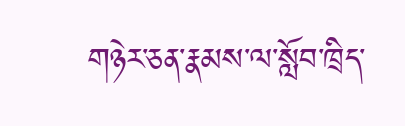གཉེར་ཅན་རྣམས་ལ་སློབ་ཁྲིད་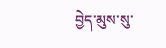བྱེད་མུས་སུ་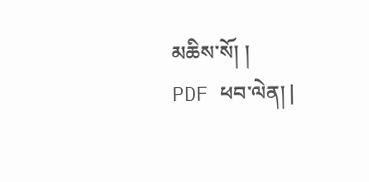མཆིས་སོ། །
PDF ཕབ་ལེན། |